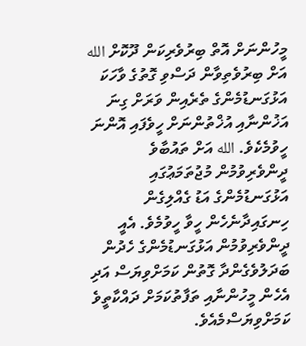މީހުންނަށް އޮތް ބިރުވެރިކަން ދޫކޮށް الله އަށް ބިރުވެތިވާން ދަސްވި ގޮތުގެ ވާހަކަ
އަޅުގަނޑުމެންގެ ތެރެއިން ވަރަށް ގިނަ އަޚުންނާއި އުޚްތުންނަށް ހީވެފައި އޮންނަ ހީވުމެކެވެ. الله އަށް ތައުބާވެ ދީންވެރިވުމުން މުޖުތަމަޢުގައި އަޅުގަނޑުމެންގެ އަޑު ގެއްލިގެން ހިނގައިދާނެހެން ހީވާ ހީވުމެވެ. އެއީ ދީންވެރިވުމުން އަޅުގަނޑުމެންގެ ހެދުން ބަދަލުވެގެންދާ ގޮތުން ކަމަށްވިޔަސް އަދި އެހެން މީހުންނާއި ތަފާތުކަމަށް ދައްކާތީވެ ކަމަށްވިޔަސްމެއެވެ.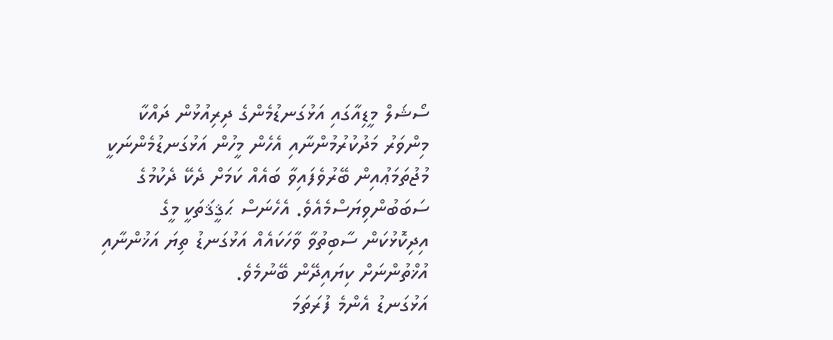ސޯޝަލް މީޑިއާގައި އަޅުގަނޑުމެންގެ ދިރިއުޅުން ދައްކާ މިންވަރު މަދުކުރުމުންނާއި އެހެން މީހުން އަޅުގަނޑުމެންނަކީ މުޖުތަމަޢުއިން ބޭރުވެފައިވާ ބައެއް ކަމަށް ދެކޭ ދެކުމުގެ ސަބަބުންވިޔަސްމެއެވެ. އެހެނަސް ޙަޤީޤަތަކީ މީގެ އިދިކޮޅުކަން ސާބިތުވާ ވާހަކައެއް އަޅުގަނޑު ތިޔަ އަޚުންނާއި އުޚްތުންނަށް ކިޔައިދޭން ބޭނުމެވެ.
އަޅުގަނޑު އެންމެ ފުރަތަމަ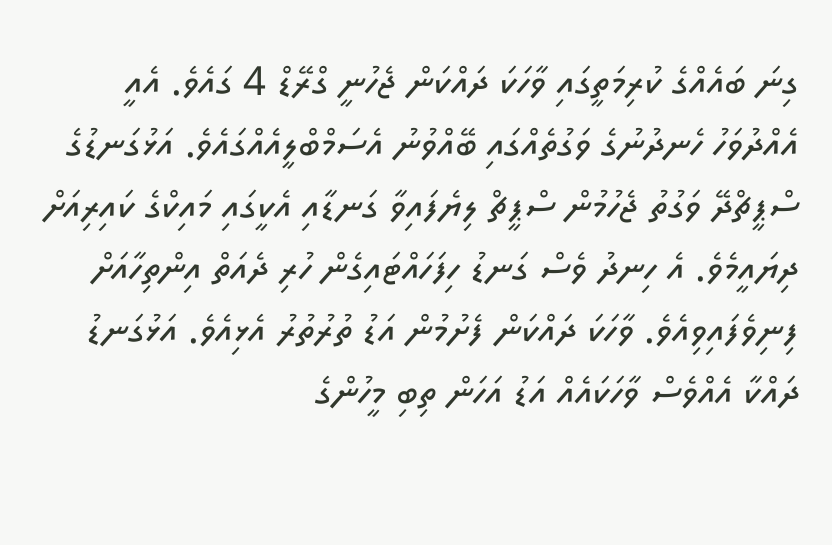ގިނަ ބައެއްގެ ކުރިމަތީގައި ވާހަކަ ދައްކަން ޖެހުނީ ގްރޭޑް 4 ގައެވެ. އެއީ އެއްދުވަހު ހެނދުނުގެ ވަގުތެއްގައި ބޭއްވުނު އެސަމްބްލީއެއްގައެވެ. އަޅުގަނޑުގެ ސްޕީޗްދޭ ވަގުތު ޖެހުމުން ސްޕީޗް ލިޔެފައިވާ ގަނޑާއި އެކީގައި މައިކްގެ ކައިރިއަށް ދިޔައީމެވެ. އެ ހިނދު ވެސް ގަނޑު ހިފަހައްޓައިގެން ހުރި ދެއަތް އިންތިހާއަށް ފިނިވެފައިވިއެވެ. ވާހަކަ ދައްކަން ފެށުމުން އަޑު ތުރުތުރު އެޅިއެވެ. އަޅުގަނޑު ދައްކާ އެއްވެސް ވާހަކައެއް އަޑު އަހަން ތިބި މީހުންގެ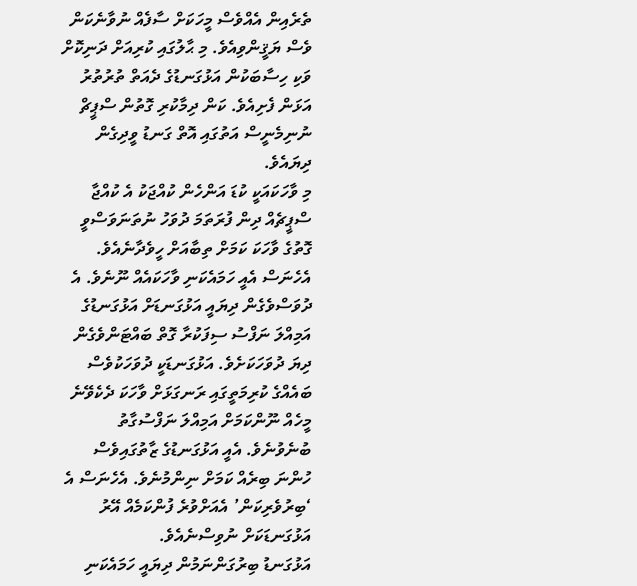ތެރެއިން އެއްވެސް މީހަކަށް ސާފެއް ނުވާނެކަން ވެސް ޔަޤީންވިއެވެ. މި ޙާލުގައި ކުރިއަށް ދަނިކޮށް ވަކި ހިސާބަކުން އަޅުގަނޑުގެ ދެއަތް ތުރުތުރު އަޅަން ފެށިއެވެ. ކަން ދިމާކުރި ގޮތުން ސްޕީޗް ނުނިމެނީސް އަތުގައި އޮތް ގަނޑު ވީދިގެން ދިޔައެވެ.
މި ވާހަކައަކީ ކުޑަ އަންހެން ކުއްޖަކު އެ ކުއްޖާ ސްޕީޗެއް ދިން ފުރަތަމަ ދުވަހު ނުތަނަވަސްވީ ގޮތުގެ ވާހަކަ ކަމަށް ތިބާއަށް ހީވެދާނެއެވެ. އެހެނަސް އެއީ ހަމައެކަނި ވާހަކައެއް ނޫނެވެ. އެ ދުވަސްވެގެން ދިޔައީ އަޅުގަނޑަށް އަޅުގަނޑުގެ އަމިއްލަ ނަފްސު ސިފަކުރާ ގޮތް ބައްޓަންވެގެން ދިޔަ ދުވަހަކަށެވެ. އަޅުގަނޑަކީ ދުވަހަކުވެސް ބައެއްގެ ކުރިމަތީގައި ރަނގަޅަށް ވާހަކަ ދެކެވޭނެ މީހެއް ނޫންކަމަށް އަމިއްލަ ނަފްސުގާތު ބުނެވުނެވެ. އެއީ އަޅުގަނޑުގެ ޒާތުގައިވެސް ހުންނަ ބިރެއް ކަމަށް ނިންމުނެވެ. އެހެނަސް އެ ‘ބިރުވެރިކަން’ އެއަށްވުރެ ފުންކަމެއް އޭރު އަޅުގަނޑަކަށް ނުވިސްނެއެވެ.
އަޅުގަނޑު ބިރުގަންނަމުން ދިޔައީ ހަމައެކަނި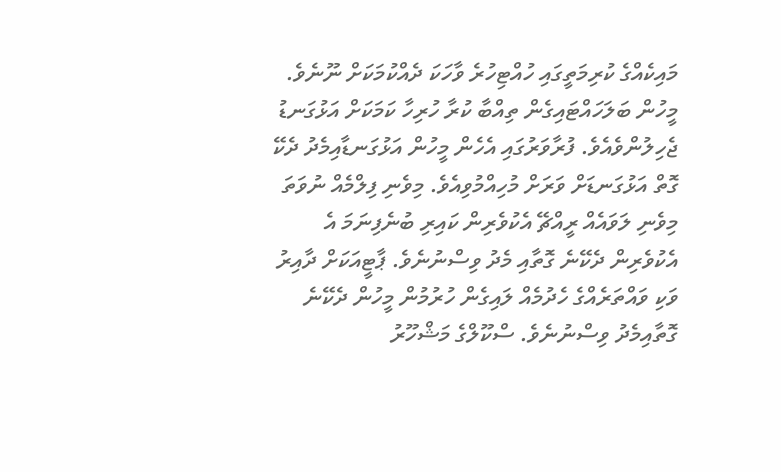މައިކެއްގެ ކުރިމަތީގައި ހުއްޓިހުރެ ވާހަކަ ދެއްކުމަކަށް ނޫނެވެ. މީހުން ބަލަހައްޓައިގެން ތިއްބާ ކުރާ ހުރިހާ ކަމަކަށް އަޅުގަނޑު ޖެހިލުންވެއެވެ. ފުރާވަރުގައި އެހެން މީހުން އަޅުގަނޑާއިމެދު ދެކޭ ގޮތް އަޅުގަނޑަށް ވަރަށް މުހިއްމުވިއެވެ. މިވެނި ފިލްމެއް ނުވަތަ މިވެނި ލަވައެއް ރީއްޗޭ އެކުވެރިން ކައިރި ބުނެފިނަމަ އެ އެކުވެރިން ދެކޭނެ ގޮތާއި މެދު ވިސްނުނެވެ. ޕާޓީއަކަށް ދާއިރު ވަކި ވައްތަރެއްގެ ހެދުމެއް ލައިގެން ހުރުމުން މީހުން ދެކޭނެ ގޮތާއިމެދު ވިސްނުނެވެ. ސްކޫލްގެ މަޝްހޫރު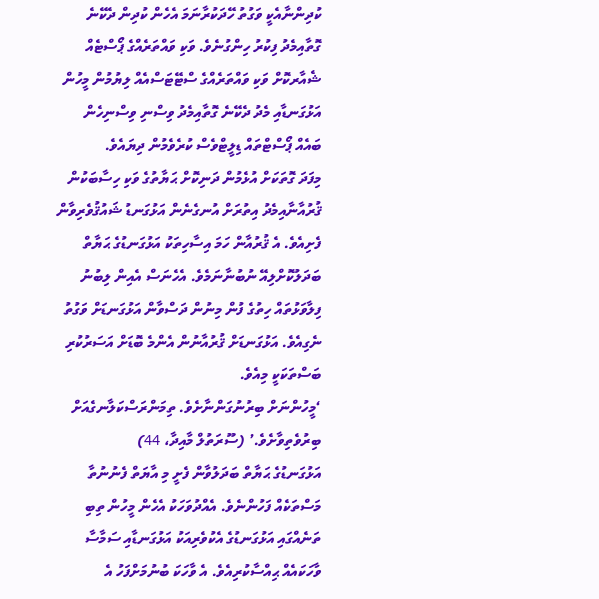ކުދިންނާއެކީ ވަގުތު ހޭދަކުރާނަމަ އެހެން ކުދިން ދެކޭނެ ގޮތާއިމެދު ފިކުރު ހިންގުނެވެ. ވަކި ވައްތަރެއްގެ ޕޯސްޓެއް ޝެއާރކޮށް ވަކި ވައްތަރެއްގެ ސްޓޭޓަސްއެއް ލިޔުމުން މީހުން އަޅުގަނޑާއި މެދު ދެކޭނެ ގޮތާއިމެދު ވިސްނި ވިސްނިހެން ބައެއް ޕޯސްޓްތައް ޑިލީޓްވެސް ކުރެވެމުން ދިޔައެވެ.
މިފަދަ ގޮތަކަށް އުޅެމުން ދަނިކޮށް ޙަޔާތުގެ ވަކި ހިސާބަކުން ޤުރުއާނާއިމެދު އިތުރަށް އުނގެނެން އަޅުގަނޑު ޝައުޤުވެރިވާން ފެށިއެވެ. އެ ޤުރުއާން ހަމަ އިސާހިތަކު އަޅުގަނޑުގެ ޙަޔާތް ބަދަލުކޮށްލިއޭ ނުބުނާނަމެވެ. އެހެނަސް އެއިން ލިބުނު ފިލާވަޅުތައް ހިތުގެ ފުން މިނުން ދަސްވާން އަޅުގަނޑަށް ވަގުތު ނެގިއެވެ. އަޅުގަނޑަށް ޤުރުއާނުން އެންމެ ބޮޑަށް އަސަރުކުރި ބަސްތަކަކީ މިއެވެ.
‘މީހުންނަށް ބިރުނުގަންނާށެވެ. ތިމަންރަސްކަލާނގެއަށް ބިރުވެތިވާށެވެ.’ (ސޫރަތުލް މާއިދާ، 44)
އަޅުގަނޑުގެ ޙަޔާތް ބަދަލުވާން ފެށީ މި އާޔަތް ފެނުނުތާ މަސްތަކެއް ފަހުންނެވެ. އެއްދުވަހަކު އެހެން މީހުން ތިބި ތަނެއްގައި އަޅުގަނޑުގެ އެކުވެރިއަކު އަޅުގަނޑާއި ސަމާސާ ވާހަކައެއް ޙިއްސާކުރިއެވެ. އެ ވާހަކަ ބުނުމަށްފަހު އެ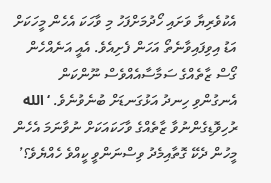އެކުވެރިޔާ ވަށައި ހޯދުމަށްފަހު މި ވާހަކަ އެހެން މީހަކަށް އަޑު އިވިފައިވާނެތޯ އަހަން ފެށިއެވެ. އެއީ އަނެއްހެން ގޯސް ޒާތެއްގެ ސަމާސާއެއްވެސް ނޫންކަން އެނގުންވި ހިނދު އަޅުގަނޑަށް ބުނެވުނެވެ. ‘الله ރުހިވޮޑިގެންނުވާ ޒާތެއްގެ ވާހަކައަކަށް ނުވާނަމަ އެހެން މީހުން ދެކޭ ގޮތާއިމެދު ވިސްނަންވީ ކީއްވެ ހެއްޔެވެ؟’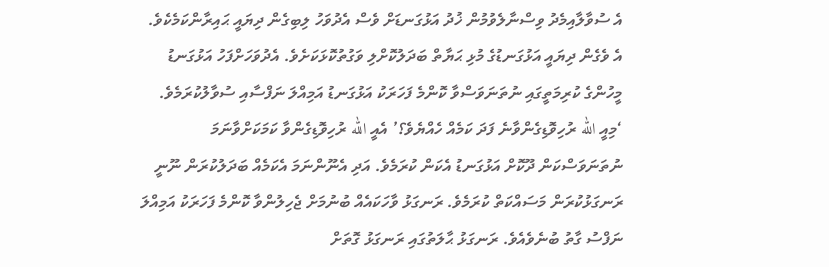އެ ސުވާލާއިމެދު ވިސްނާލެވުމުން ޚުދު އަޅުގަނޑަށް ވެސް އެދުވަހު ލިބިގެން ދިޔައީ ޙައިރާންކަމެކެވެ. އެ ވެގެން ދިޔައީ އަޅުގަނޑުގެ މުޅި ޙަޔާތް ބަދަލުކޮށްލި ވަގުތުކޮޅަކަށެވެ. އެދުވަހަށްފަހު އަޅުގަނޑު މީހުންގެ ކުރިމަތީގައި ނުތަނަވަސްވާ ކޮންމެ ފަހަރަކު އަޅުގަނޑު އަމިއްލަ ނަފްސާއި ސުވާލުކުރަމެވެ. ‘މިއީ الله ރުހިވޮޑިގެންވާނެ ފަދަ ކަމެއް ހެއްޔެވެ؟’ އެއީ الله ރުހިވޮޑިގެންވާ ކަމަކަށްވާނަމަ ނުތަނަވަސްކަން ދޫކޮށް އަޅުގަނޑު އެކަން ކުރަމެވެ. އަދި އެނޫންނަމަ އެކަމެއް ބަދަލުކުރަން ނޫނީ ރަނގަޅުކުރަން މަސައްކަތް ކުރަމެވެ. ރަނގަޅު ވާހަކައެއް ބުނުމަށް ޖެހިލުންވާ ކޮންމެ ފަހަރަކު އަމިއްލަ ނަފްސު ގާތު ބުނެވެއެވެ. ރަނގަޅު ޙާލަތުގައި ރަނގަޅު ގޮތަށް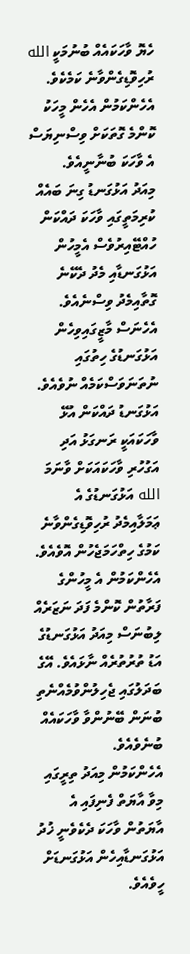ހެޔޮ ވާހަކައެއް ބުނުމަކީ الله ރުހިވޮޑިގެންވާނެ ކަމެކެވެ. އެހެންކަމުން އެހެން މީހަކު ކޮންމެ ގޮތަކަށް ވިސްނިޔަސް އެ ވާހަކަ ބުނާނީއެވެ.
މިއަދު އަޅުގަނޑު ގިނަ ބައެއް ކުރިމަތީގައި ވާހަކަ ދައްކަން ހުއްޓޭއިރުވެސް އެމީހުން އަޅުގަނޑާއި މެދު ދެކޭނެ ގޮތާއިމެދު ވިސްނެއެވެ. އެހެނަސް މާޒީގައިވިހެން އަޅުގަނޑުގެ ހިތުގައި ނުތަނަވަސްކަމެއް ނުވެއެވެ. އަޅުގަނޑު ދައްކަން އުޅޭ ވާހަކައަކީ ރަނގަޅު އަދި އަގުހުރި ވާހަކައަކަށް ވާނަމަ الله އަޅުގަނޑުގެ އެ ޢަމަލާއިމެދު ރުހިވޮޑިގެންވާނެ ކަމުގެ ހިތްހަމަޖެހުން އޮވެއެވެ. އެހެންކަމުން އެ މީހުންގެ ފަރާތުން ކޮންމެ ފަދަ ނަޒަރެއް ލިބުނަސް މިއަދު އަޅުގަނޑުގެ އަޑު ތުރުތުރެއް ނާޅައެވެ. އޭގެ ބަދަލުގައި ޖެހިލުންވުމެއްނެތި ބުނަން ބޭނުންވާ ވާހަކައެއް ބުނެވެއެވެ.
އެހެންކަމުން މިއަދު ތިރީގައި މިވާ އާޔަތް ފެނިފައި އެ އާޔަތުން ވާހަކަ ދެކެވެނީ ޚުދު އަޅުގަނޑާއިހެން އަޅުގަނޑަށް ހީވެއެވެ.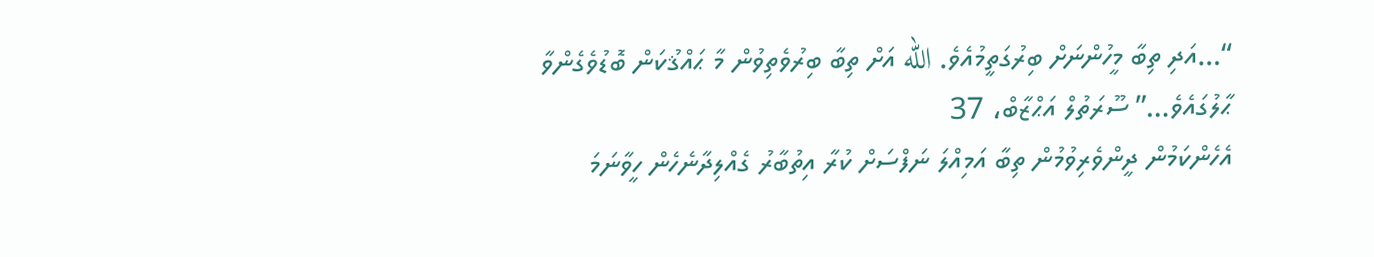“…އަދި ތިބާ މީހުންނަށް ބިރުގަތީމުއެވެ. الله އަށް ތިބާ ބިރުވެތިވުން މާ ޙައްޤުކަން ބޮޑުވެގެންވާ ޙާލުގައެވެ…” ސޫރަތުލް އަޙްޒާބް، 37
އެހެންކަމުން ދީންވެރިވުމުން ތިބާ އަމިއްލަ ނަފްސަށް ކުރާ އިތުބާރު ގެއްލިދާނެހެން ހީވާނަމަ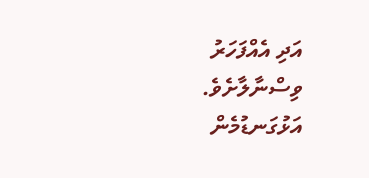އަދި އެއްފަހަރު ވިސްނާލާށެވެ. އަޅުގަނޑުމެން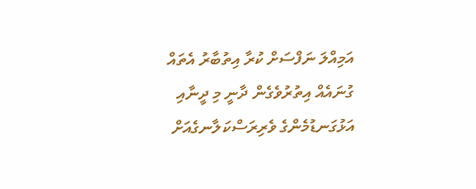އަމިއްލަ ނަފްސަށް ކުރާ އިތުބާރު އެތައް ގުނައެއް އިތުރުވެގެން ދާނީ މި ދީނާއި އަޅުގަނޑުމެންގެ ވެރިރަސްކަލާނގެއަށް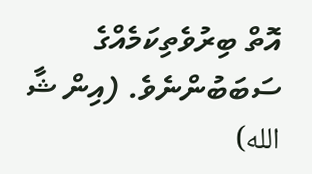އޮތް ބިރުވެތިކަމެއްގެ ސަބަބުންނެވެ. (އިން ޝާ الله)